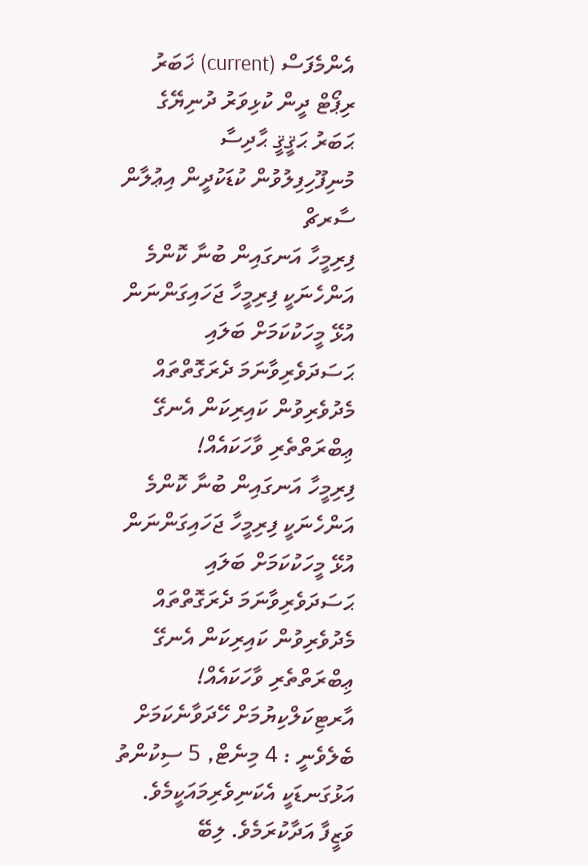އެންމެފަސް (current) ޚަބަރު ރިޕޯޓް ދީން ކުޅިވަރު ދުނިޔޭގެ ޙަބަރު ޙަޤީޤީ ޙާދިސާ މުނިފޫހިފިލުވުން ކުޑަކުދީން އިޢުލާން ސާރޗް
ފިރިމީހާ އަނގައިން ބުނާ ކޮންމެ އަންހެނަކީ ފިރިމީހާ ޖަހައިގަންނަން އުޅޭ މީހަކުކަމަށް ބަލައި ޙަސަދަވެރިވާނަމަ ދެރަގޮތްތައް މެދުވެރިވުން ކައިރިކަން އެނގޭ ޢިބްރަތްތެރި ވާހަކައެއް!
ފިރިމީހާ އަނގައިން ބުނާ ކޮންމެ އަންހެނަކީ ފިރިމީހާ ޖަހައިގަންނަން އުޅޭ މީހަކުކަމަށް ބަލައި ޙަސަދަވެރިވާނަމަ ދެރަގޮތްތައް މެދުވެރިވުން ކައިރިކަން އެނގޭ ޢިބްރަތްތެރި ވާހަކައެއް!
އާރޓިކަލްކިޔުމަށް ހޭދަވާނެކަމަށް ބެލެވެނީ : 4 މިނެޓް, 5 ސިކުންތު
އަޅުގަނޑަކީ އެކަނިވެރިމައަކީމެވެ. ވަޒީފާ އަދާކުރަމެވެ. ލިބޭ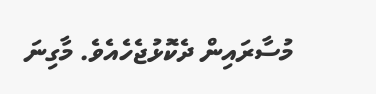މުސާރައިން ދެކޮޅުޖެހެއެވެ. މާގިނަ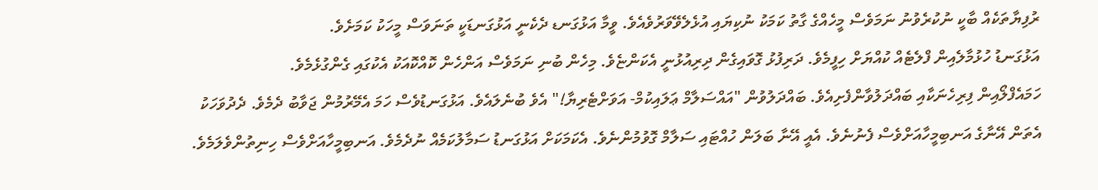ރުފިޔާތަކެއް ބާކީ ނުކުރެވުނު ނަމަވެސް މީހެއްގެ ގާތު ކަމަކު ނުކިޔައި އުޅެލެވޭވަރުވެއެވެ. ވީމާ އަޅުގަނޑ ދެކެނީ އަޅުގަނޑަކީ ތަނަވަސް މީހަކު ކަމަށެވެ.
އަޅުގަނޑު ހުޅުމާލެއިން ފްލެޓެއް ކުއްޔަށް ހިފީމެވެ. ދަރިފުޅު ގޮވައިގެން ދިރިއުޅުނީ އެކަންޏެވެ. މިހެން ބުނި ނަމަވެސް އަންހެން ކޮއްކޮއަކު އެކުގައި ގެންގުޅެމެވެ.
ހަމައެފްލޯއިން ފިރިހެނަކާއި ބައްދަލުވާންފެށިއެވެ. ބައްދަލުވުން "އައްސަލާމް ޢަލައިކުމް- އަވަށްޓެރިޔާ!" އެވެ ބުނެލައެވެ. އަޅުގަނޑުވެސް ހަމަ އެމޭރުމުން ޖަވާބު ދެމެވެ. ދެދުވަހަކު އެތަން އޭނާގެ އަނބިމީހާއަށްވެސް ފެނުނެވެ. އެއީ އޭނާ ބަލަން ހުއްޓައި ސަލާމް ގޮވުމުންނެވެ. އެކަމަކަށް އަޅުގަނޑު ސަމާލުކަމެއް ނުދެމެވެ. އަނބިމީހާއަށްވެސް ހިނިތުންވެލަމެވެ.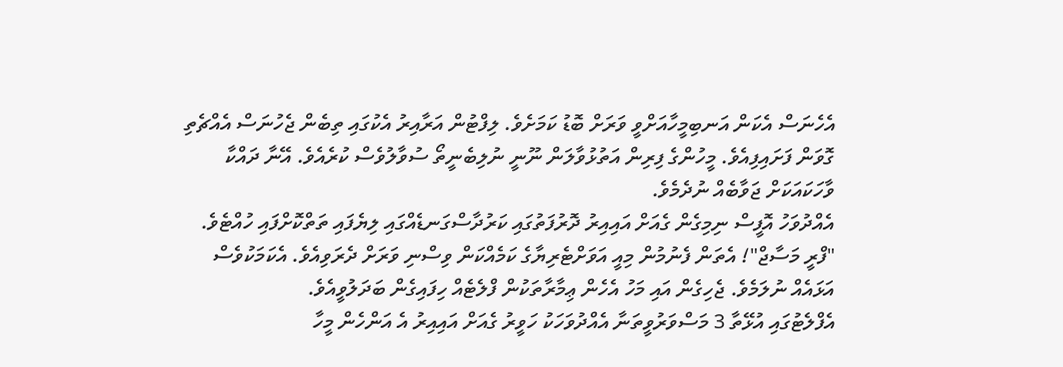އެހެނަސް އެކަން އަނބިމީހާއަށްވީ ވަރަށް ބޮޑު ކަމަށެވެ. ލިފްޓުން އަރާއިރު އެކުގައި ތިބެން ޖެހުނަސް އެއްޗެތި ގޮވަން ފަށައިފިއެވެ. މީހުންގެ ފިރިން އަތުޅުވާލަން ނޫނީ ނުލިބެނީތޯ ސުވާލުވެސް ކުރެއެވެ. އޭނާ ދައްކާ ވާހަކައަކަށް ޖަވާބެއް ނުދެމެވެ.
އެއްދުވަހު އޮފީސް ނިމިގެން ގެއަށް އައިއިރު ދޮރުފަތުގައި ކަރުދާސްގަނޑެއްގައި ލިޔެފައި ތަތްކޮށްފައި ހުއްޓެވެ. "ފްރީ މަސާޖް"! އެތަން ފެނުމުން މިއީ އަވަށްޓެރިޔާގެ ކަމެއްކަން ވިސްނި ވަރަށް ދެރަވިއެވެ. އެކަމަކުވެސް އަޅައެއް ނުލަމެވެ. ޖެހިގެން އައި މަހު އެހެން ޢިމާރާތަކުން ފްލެޓެއް ހިފައިގެން ބަދަލުވީއެވެ.
އެފްލެޓުގައި އުޅޭތާ 3 މަސްވަރުވީތަނާ އެއްދުވަހަކު ހަވީރު ގެއަށް އައިއިރު އެ އަންހެން މީހާ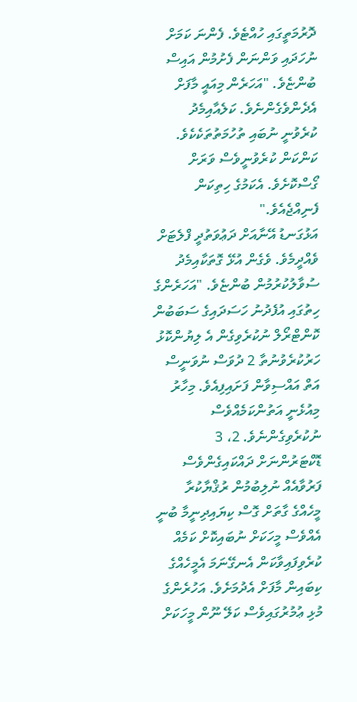ދޮރުމަތީގައި ހުއްޓެވެ. ފެންނަ ކަމަށް ނުހަދައި ވަންނަން ފެށުމުން އައިސް ބުންޏެވެ. "އަހަރެން މިއައީ މާފަށް އެދެންވެގެންނެވެ. ކަލެއާއިމެދު ކުރެވުނީ ނުބައި ތުހުމަތުތަކެކެވެ. ކަންކަން ކުރެވުނީވެސް ވަރަށް ގޯސްކޮށެވެ. އެކަމުގެ ހިތިކަން ފެނިއްޖެއެވެ."
އަޅުގަނޑު އޭނާއަށް ދަޢުވަތުދީ ފްލެޓަށް ވެއްދީމެވެ. ވެގެން އުޅޭ ގޮތަކާއިމެދު ސުވާލުކުރުމުން ބުންޏެވެ. "އަހަރެންގެ ހިތުގައި އުފެދުނު ހަސަދައިގެ ސަބަބުން ކޮންޓްރޯލް ނުކުރެވިގެން އެ ލިޔުންކޮޅު ހަރުކުރެވުނުތާ 2 ދުވަސް ނުވަނީސް އަތް އައްސިވާން ފަށައިފިއެވެ. މިހާރު މިއުޅެނީ އަތުންކަމެއްވެސް ނުކުރެވިގެންނެވެ. 2، 3 ޑޮކްޓަރުންނަށް ދައްކައިގެންވެސް ފަރުވާއެއް ނުލިބުމުން ރުޤްޔާކުރާ މީހެއްގެ ގާތަށް ގޮސް ކިޔައިދިނީމާ ބުނީ އެއްވެސް މީހަކަށް ނުބައިކޮށް ކަމެއް ކުރެވިފައިވާކަން އެނގޭނަމަ އެމީހެއްގެ ކިބައިން މާފަށް އެދުމަށެވެ. އަހުރެންގެ މުޅި ޢުމުރުގައިވެސް ކަލޭ ނޫން މީހަކަށް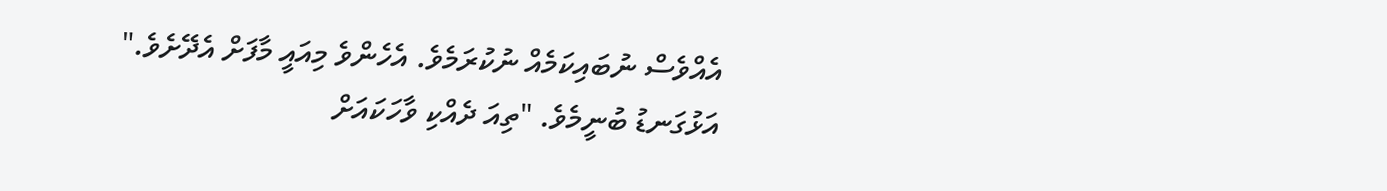އެއްވެސް ނުބައިކަމެއް ނުކުރަމެވެ. އެހެންވެ މިއައީ މާފަށް އެދޭށެވެ."
އަޅުގަނޑު ބުނީމެވެ. "ތިއަ ދެއްކި ވާހަކައަށް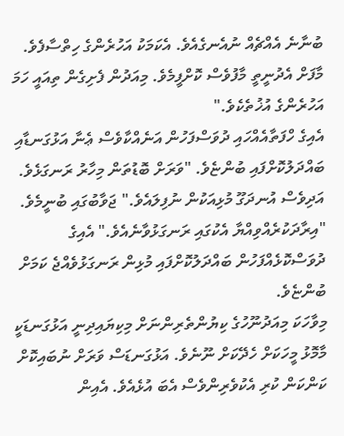ބުނާނެ އެއްޗެއް ނުއެނގެއެވެ. އެކަމަކު އަހުރެންގެ ހިތްސާފެވެ. މާފަށް އެދުނީތީ މާފުވެސް ކޮށްފީމެވެ. މިއަދުން ފެށިގެން ތިއައީ ހަމަ އަހުރެންގެ އުޚުތެކެވެ."
އެއިގެ ހްފަތާއެއްހައި ދުވަސްފަހުން އަނެއްކާވެސް ޢެނާ އަޅުގަނޑާއި ބައްދަލުކޮށްފައި ބުންޏެވެ. "ވަރަށް ބޮޑުތަން މިހާރު ރަނގަޅެވެ. އަދިވެސް އުނދަގޫ މުޅިއަކުން ނުފިލައެވެ." ޖަވާބުގައި ބުނީމެވެ. "އިރާދަކުރެއްވިއްޔާ އެކުގައި ރަނގަޅުވާނެއެވެ." އެއިގެ ދުވަސްކޮޅެއްފަހުން ބައްދަލުކޮށްފައި މުޅިން ރަނގަޅުވެއްޖެ ކަމަށް ބުންޏެވެ.
މިވާހަކަ މިއަދުނޫހުގެ ކިޔުންތެރިންނަށް މިކިޔައިދިނީ އަޅުގަނޑަކީ މާމޮޅު މީހަކަށް ހެދޭކަށް ނޫނެވެ. އަޅުގަނޑަސް ވަރަށް ނުބައިކޮށް ކަންކަން ކުރި އެކުވެރިންވެސް އެބަ އުޅެއެވެ. އެއިން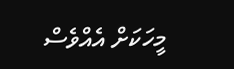މީހަކަށް އެއްވެސް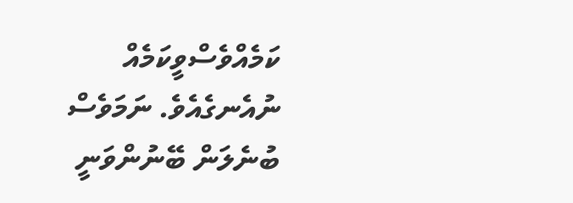ކަމެއްވެސްވީކަމެއް ނުއެނގެއެވެ. ނަމަވެސް ބުނެލަން ބޭނުންވަނީ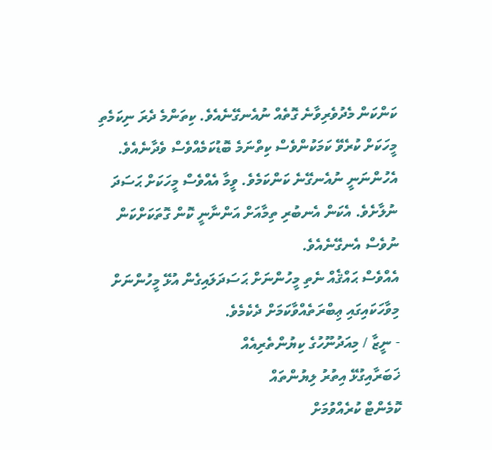ކަންކަން މެދުވެރިވާނެ ގޮތެއް ނުއެނގޭނެއެވެ. ކިތަންމެ ދެރަ ނިކަމެތި މީހަކަށް ކުރެވޭ ކަމަކުންވެސް ކިތްނަމެ ބޮޑުކަމެއްވެސް ވެދާނެއެވެ. އެހުންނަނީ ނުއެނގޭނެ ކަންކަމެވެ. ވީމާ އެއްވެސް މީހަކަށް ޙަސަދަ ނުލާށެވެ. އެކަން އެނބުރި ތިމާއަށް އަންނާނީ ކޮން ގޮތަކަށްކަން ނުވެސް އެނގޭނެއެވެ.
އެއްވެސް ޙައްޤެއް ނެތި މީހުންނަށް ޙަސަދަލައިގެން އުޅޭ މީހުންނަށް މިވާހަކައިގައި ޢިބްރަތެއްވާކަމަށް ދެކެމެވެ.
- ނީޒާ / މިއަދުނޫހުގެ ކިޔުންތެރިއެއް
ޚަބަރާއިގުޅޭ އިތުރު ލިޔުންތައް
ކޮމެންޓް ކުރެއްވުމަށް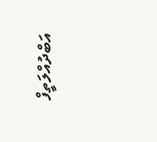އަބްދުއްލަތީފް